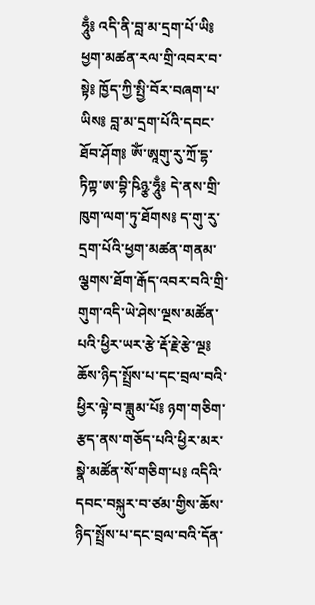ཧཱུྃ༔ འདི་ནི་བླ་མ་དྲག་པོ་ཡི༔ ཕྱག་མཚན་རལ་གྲི་འབར་བ་སྟེ༔ ཁྱོད་ཀྱི་སྤྱི་བོར་བཞག་པ་ཡིས༔ བླ་མ་དྲག་པོའི་དབང་ཐོབ་ཤོག༔ ཨོཾ་ཨཱགུ་རུ་ཀྲོ་དྷ་ཏིཀྟ་ཨ་བྷི་ཥིཉྩ་ཧཱུྃ༔ དེ་ནས་གྲི་ཁུག་ལག་ཏུ་ཐོགས༔ ད་གུ་རུ་དྲག་པོའི་ཕྱག་མཚན་གནམ་ལྕགས་ཐོག་རྒོད་འབར་བའི་གྲི་གུག་འདི་ཡེ་ཤེས་ལྔས་མཚོན་པའི་ཕྱིར་ཡར་རྩེ་རྡོ་རྗེ་རྩེ་ལྔ༔ ཆོས་ཉིད་སྤྲོས་པ་དང་བྲལ་བའི་ཕྱིར་ལྟེ་བ་ཟླུམ་པོ༔ ཉག་གཅིག་རྩད་ནས་གཅོད་པའི་ཕྱིར་མར་སྣེ་མཚོན་སོ་གཅིག་པ༔ འདིའི་དབང་བསྐུར་བ་ཙམ་གྱིས་ཆོས་ཉིད་སྤྲོས་པ་དང་བྲལ་བའི་དོན་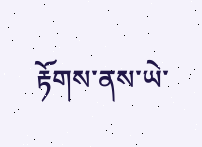རྟོགས་ནས་ཡེ་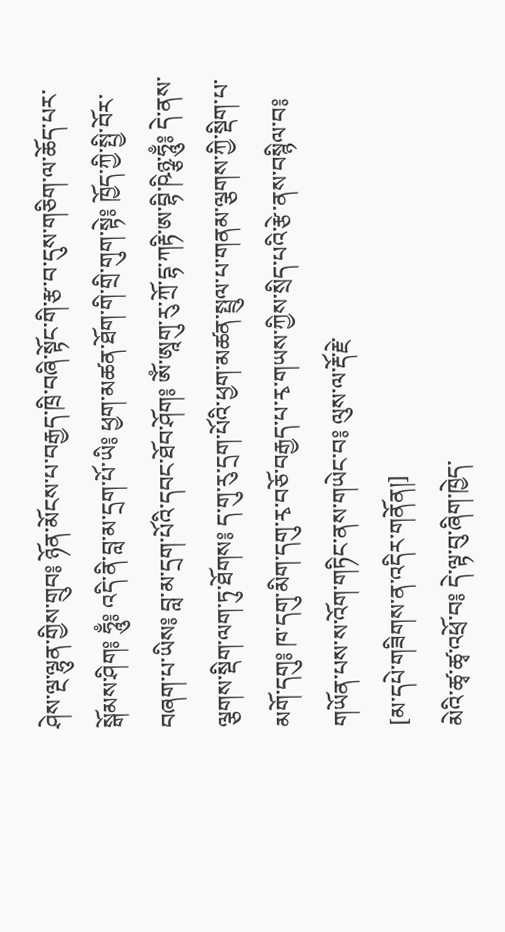ཤེས་ལྔ་ལྷུན་གྱིས་གྲུབ༔ ཉོན་མོངས་པ་བརྒྱད་ཁྲི་བཞི་སྟོང་གི་རྩ་བ་དུས་གཅིག་ལ་ཆོད་པར་སྒོམས་ཤིག༔ ཧཱུྃ༔ འདི་ནི་བླ་མ་དྲག་པོ་ཡི༔ ཕྱག་མཚན་ཐོག་གི་གྲི་གུག་སྟེ༔ ཁྱོད་ཀྱི་སྤྱི་བོར་བཞག་པ་ཡིས༔ བླ་མ་དྲག་པོའི་དབང་ཐོབ་ཤོག༔ ཨོཾ་ཨཱགུ་རུ་ཀྲོ་དྷ་ཀརྟི་ཨ་བྷི་ཥིཉྩ་ཧཱུྃ༔ དེ་ནས་ལྕགས་སྡིག་ལག་ཏུ་ཐོགས༔ ད་གུ་རུ་དྲག་པོའི་ཕྱག་མཚན་སྤྲུལ་པ་གནམ་ལྕགས་ཀྱི་སྡིག་པ་མགོ་དགུ༔ ཁ་དགུ་མིག་དགུ་རྭ་བཅོ་བརྒྱད་པ་རྭ་གཡས་ཀྱིས་སྲིད་པའི་རྩེ་ནས་བསྙིལ་བ༔ གཡོན་པས་ས་འོག་གཏིང་ནས་གཡེང་བ༔ ལུས་ལ་རྡོ་རྗེ་
[མ་དཔེ་གཟིགས་ན་འདིར་གནོན།]
མེའི་ཚྭ་ཚྭ་འཕྲོ་བ༔ དེ་ལྟ་བུ་ཞིག་ཁྱེད་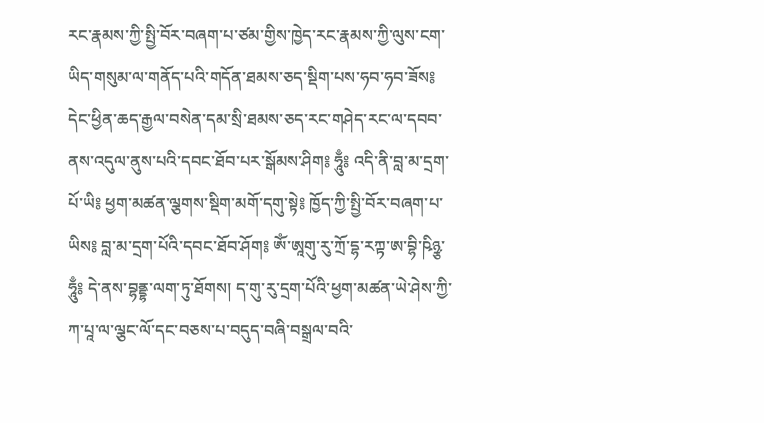རང་རྣམས་ཀྱི་སྤྱི་བོར་བཞག་པ་ཙམ་གྱིས་ཁྱེད་རང་རྣམས་ཀྱི་ལུས་ངག་ཡིད་གསུམ་ལ་གནོད་པའི་གདོན་ཐམས་ཅད་སྡིག་པས་ཧབ་ཧབ་ཟོས༔ དེང་ཕྱིན་ཆད་རྒྱལ་བསེན་དམ་སྲི་ཐམས་ཅད་རང་གཤེད་རང་ལ་དབབ་ནས་འདུལ་ནུས་པའི་དབང་ཐོབ་པར་སྒོམས་ཤིག༔ ཧཱུྃ༔ འདི་ནི་བླ་མ་དྲག་པོ་ཡི༔ ཕྱག་མཚན་ལྕགས་སྡིག་མགོ་དགུ་སྟེ༔ ཁྱོད་ཀྱི་སྤྱི་བོར་བཞག་པ་ཡིས༔ བླ་མ་དྲག་པོའི་དབང་ཐོབ་ཤོག༔ ཨོཾ་ཨཱགུ་རུ་ཀྲོ་དྷ་རཀྟ་ཨ་བྷི་ཥིཉྩ་ཧཱུྃ༔ དེ་ནས་བྷནྡྷ་ལག་ཏུ་ཐོགས། ད་གུ་རུ་དྲག་པོའི་ཕྱག་མཚན་ཡེ་ཤེས་ཀྱི་ཀ་པཱ་ལ་ལྕང་ལོ་དང་བཅས་པ་བདུད་བཞི་བསྒྲལ་བའི་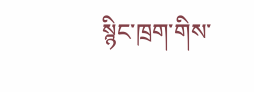སྙིང་ཁྲག་གིས་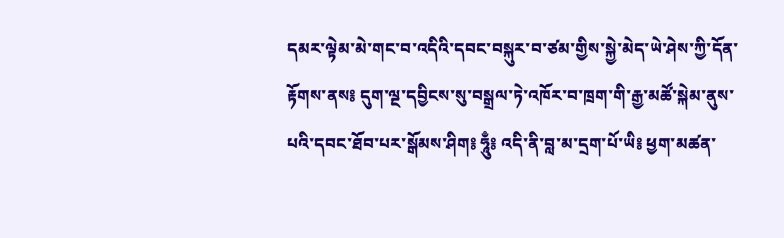དམར་ལྟེམ་མེ་གང་བ་འདིའི་དབང་བསྐུར་བ་ཙམ་གྱིས་སྐྱེ་མེད་ཡེ་ཤེས་ཀྱི་དོན་རྟོགས་ནས༔ དུག་ལྔ་དབྱིངས་སུ་བསྒྲལ་ཏེ་འཁོར་བ་ཁྲག་གི་རྒྱ་མཚོ་སྐེམ་ནུས་པའི་དབང་ཐོབ་པར་སྒོམས་ཤིག༔ ཧཱུྃ༔ འདི་ནི་བླ་མ་དྲག་པོ་ཡི༔ ཕྱག་མཚན་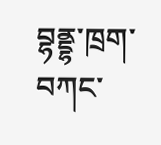བྷནྡྷ་ཁྲག་བཀང་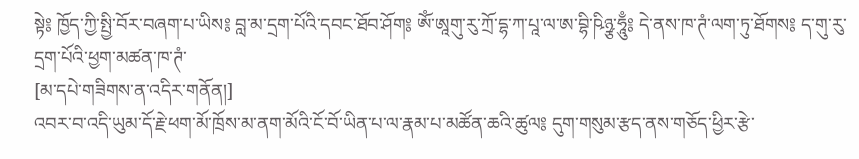སྟེ༔ ཁྱོད་ཀྱི་སྤྱི་བོར་བཞག་པ་ཡིས༔ བླ་མ་དྲག་པོའི་དབང་ཐོབ་ཤོག༔ ཨོཾ་ཨཱགུ་རུ་ཀྲོ་དྷ་ཀ་པཱ་ལ་ཨ་བྷི་ཥིཉྩ་ཧཱུྃ༔ དེ་ནས་ཁ་ཊཾ་ལག་ཏུ་ཐོགས༔ ད་གུ་རུ་དྲག་པོའི་ཕྱག་མཚན་ཁ་ཊཾ་
[མ་དཔེ་གཟིགས་ན་འདིར་གནོན།]
འབར་བ་འདི་ཡུམ་དོ་རྗེ་ཕག་མོ་ཁྲོས་མ་ནག་མོའི་ངོ་བོ་ཡིན་པ་ལ་རྣམ་པ་མཚོན་ཆའི་ཚུལ༔ དུག་གསུམ་རྩད་ནས་གཅོད་ཕྱིར་རྩེ་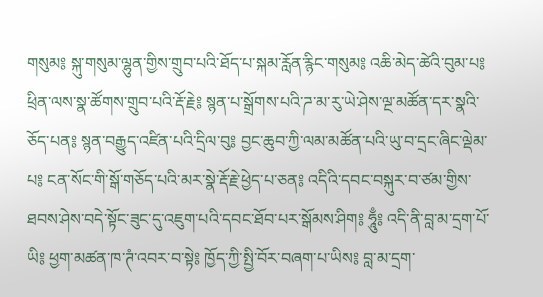གསུམ༔ སྐུ་གསུམ་ལྷུན་གྱིས་གྲུབ་པའི་ཐོད་པ་སྐམ་རློན་རྙིང་གསུམ༔ འཆི་མེད་ཚེའི་བུམ་པ༔ ཕྲིན་ལས་སྣ་ཚོགས་གྲུབ་པའི་རྡོ་རྗེ༔ སྙན་པ་སྒྲོགས་པའི་ཌ་མ་རུ་ཡེ་ཤེས་ལྔ་མཚོན་དར་སྣའི་ཅོད་པན༔ སྙན་བརྒྱུད་འཛིན་པའི་དྲིལ་བུ༔ བྱང་ཆུབ་ཀྱི་ལམ་མཚོན་པའི་ཡུ་བ་དྲང་ཞིང་ལྡེམ་པ༔ ངན་སོང་གི་སྒོ་གཅོད་པའི་མར་སྣེ་རྡོ་རྗེ་ཕྱེད་པ་ཅན༔ འདིའི་དབང་བསྐུར་བ་ཙམ་གྱིས་ཐབས་ཤེས་བདེ་སྟོང་ཟུང་དུ་འཇུག་པའི་དབང་ཐོབ་པར་སྒོམས་ཤིག༔ ཧཱུྃ༔ འདི་ནི་བླ་མ་དྲག་པོ་ཡི༔ ཕྱག་མཚན་ཁ་ཊཾ་འབར་བ་སྟེ༔ ཁྱོད་ཀྱི་སྤྱི་བོར་བཞག་པ་ཡིས༔ བླ་མ་དྲག་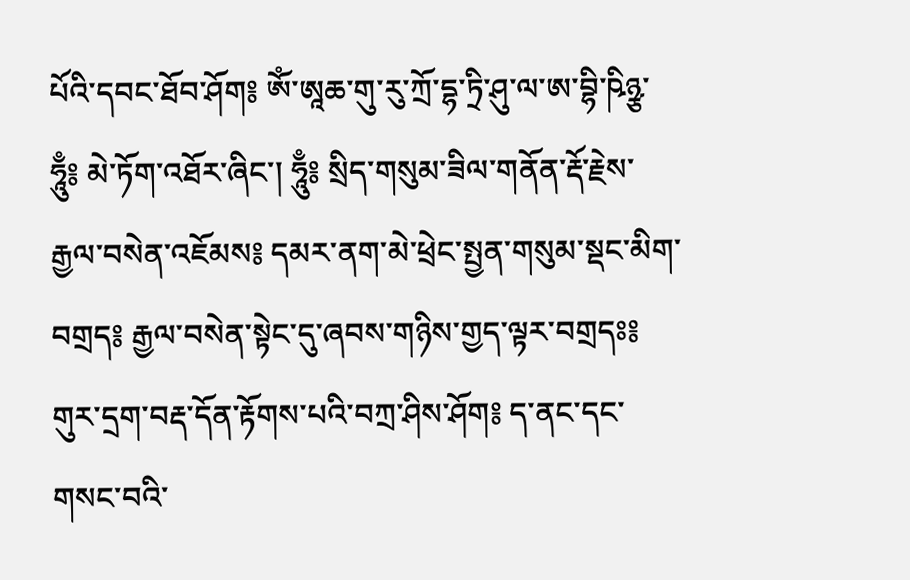པོའི་དབང་ཐོབ་ཤོག༔ ཨོཾ་ཨཱཆ་གུ་རུ་ཀྲོ་དྷ་ཏྲི་ཤུ་ལ་ཨ་བྷི་ཥིཉྩ་ཧཱུྃ༔ མེ་ཏོག་འཐོར་ཞིང་། ཧཱུྃ༔ སྲིད་གསུམ་ཟིལ་གནོན་རྡོ་རྗེས་རྒྱལ་བསེན་འཇོམས༔ དམར་ནག་མེ་ཕྲེང་སྤྱན་གསུམ་སྡང་མིག་བགྲད༔ རྒྱལ་བསེན་སྟེང་དུ་ཞབས་གཉིས་གྱད་ལྟར་བགྲདཿ༔ གུར་དྲག་བརྡ་དོན་རྟོགས་པའི་བཀྲ་ཤིས་ཤོག༔ ད་ནང་དང་གསང་བའི་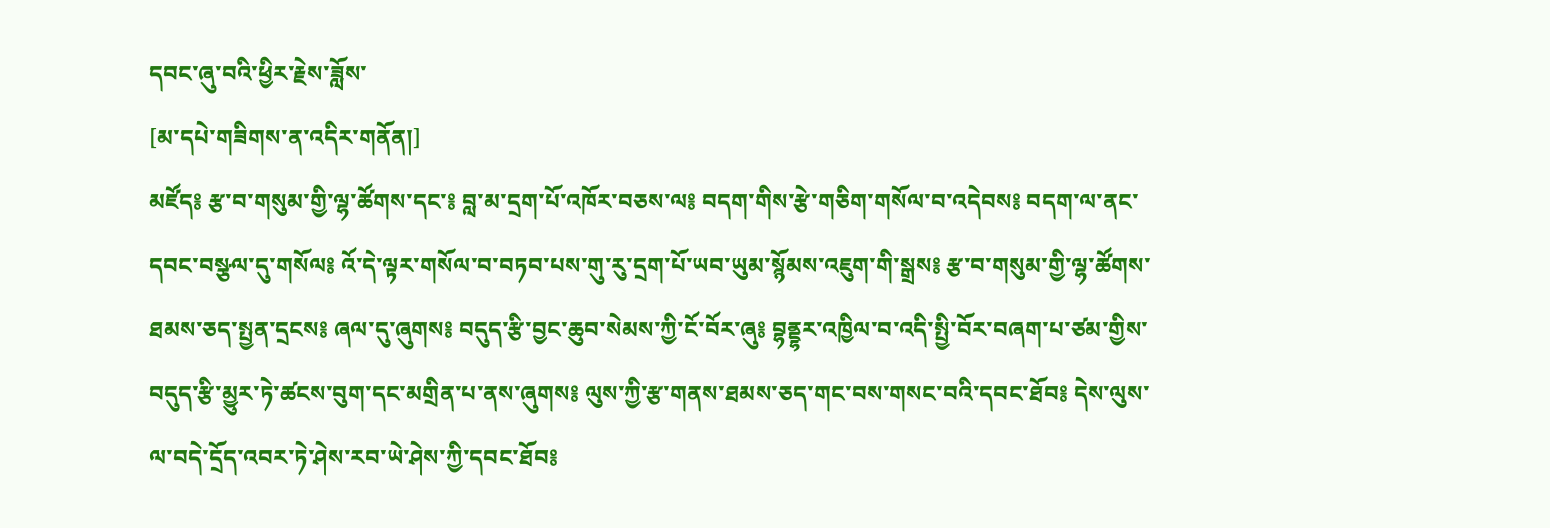དབང་ཞུ་བའི་ཕྱིར་རྗེས་ཟློས་
[མ་དཔེ་གཟིགས་ན་འདིར་གནོན།]
མཛོད༔ རྩ་བ་གསུམ་གྱི་ལྷ་ཚོགས་དང་༔ བླ་མ་དྲག་པོ་འཁོར་བཅས་ལ༔ བདག་གིས་རྩེ་གཅིག་གསོལ་བ་འདེབས༔ བདག་ལ་ནང་དབང་བསྩལ་དུ་གསོལ༔ འོ་དེ་ལྟར་གསོལ་བ་བཏབ་པས་གུ་རུ་དྲག་པོ་ཡབ་ཡུམ་སྙོམས་འཇུག་གི་སྒྲས༔ རྩ་བ་གསུམ་གྱི་ལྷ་ཚོགས་ཐམས་ཅད་སྤྱན་དྲངས༔ ཞལ་དུ་ཞུགས༔ བདུད་རྩི་བྱང་ཆུབ་སེམས་ཀྱི་ངོ་བོར་ཞུ༔ བྷནྡྷར་འཁྱིལ་བ་འདི་སྤྱི་བོར་བཞག་པ་ཙམ་གྱིས་བདུད་རྩི་མྱུར་ཏེ་ཚངས་བུག་དང་མགྲིན་པ་ནས་ཞུགས༔ ལུས་ཀྱི་རྩ་གནས་ཐམས་ཅད་གང་བས་གསང་བའི་དབང་ཐོབ༔ དེས་ལུས་ལ་བདེ་དྲོད་འབར་ཏེ་ཤེས་རབ་ཡེ་ཤེས་ཀྱི་དབང་ཐོབ༔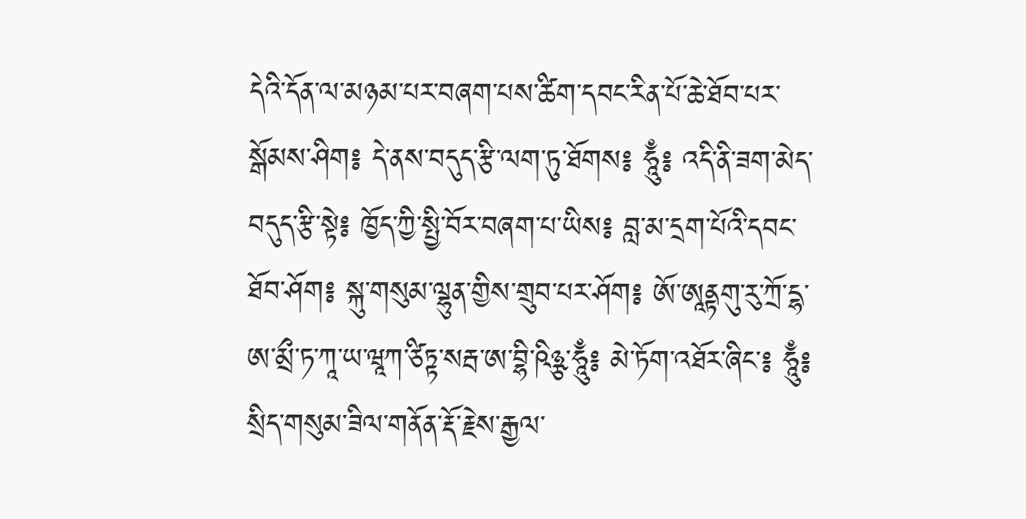དེའི་དོན་ལ་མཉམ་པར་བཞག་པས་ཚིག་དབང་རིན་པོ་ཆེ་ཐོབ་པར་སྒོམས་ཤིག༔ དེ་ནས་བདུད་རྩི་ལག་ཏུ་ཐོགས༔ ཧཱུྃ༔ འདི་ནི་ཟག་མེད་བདུད་རྩི་སྟེ༔ ཁྱོད་ཀྱི་སྤྱི་བོར་བཞག་པ་ཡིས༔ བླ་མ་དྲག་པོའི་དབང་ཐོབ་ཤོག༔ སྐུ་གསུམ་ལྷུན་གྱིས་གྲུབ་པར་ཤོག༔ ཨོ་ཨཱནྟགུ་རུ་ཀྲོ་དྷ་ཨ་མྲྀ་ཏ་ཀཱ་ཡ་ཝཱཀ་ཙིཏྟ་སརྦ་ཨ་བྷི་ཥིཉྩ་ཧཱུྃ༔ མེ་ཏོག་འཐོར་ཞིང་༔ ཧཱུྃ༔ སྲིད་གསུམ་ཟིལ་གནོན་རྡོ་རྗེས་རྒྱལ་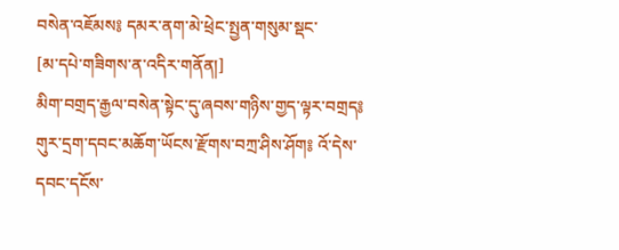བསེན་འཇོམས༔ དམར་ནག་མེ་ཕྲེང་སྤྱན་གསུམ་སྡང་
[མ་དཔེ་གཟིགས་ན་འདིར་གནོན།]
མིག་བགྲད་རྒྱལ་བསེན་སྟེང་དུ་ཞབས་གཉིས་གྱད་ལྟར་བགྲད༔ གུར་དྲག་དབང་མཆོག་ཡོངས་རྫོགས་བཀྲ་ཤིས་ཤོག༔ འོ་དེས་དབང་དངོས་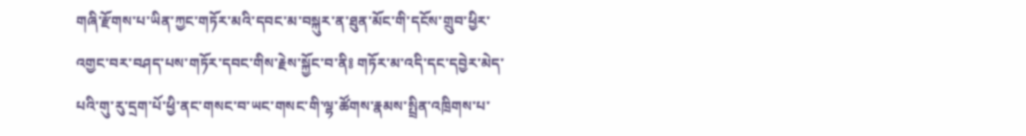གཞི་རྫོགས་པ་ཡིན་ཀྱང་གཏོར་མའི་དབང་མ་བསྐུར་ན་ཐུན་མོང་གི་དངོས་གྲུབ་ཕྱིར་འགྱང་བར་བཤད་པས་གཏོར་དབང་གིས་རྗེས་སྐྱོང་བ་ནི༔ གཏོར་མ་འདི་དང་དབྱེར་མེད་པའི་གུ་རུ་དྲག་པོ་ཕྱི་ནང་གསང་བ་ཡང་གསང་གི་ལྷ་ཚོགས་རྣམས་སྤྲིན་འཁྲིགས་པ་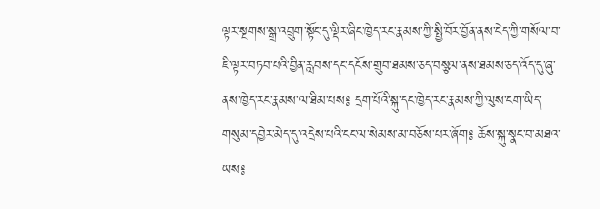ལྟར་སྔགས་སྒྲ་འབྲུག་སྟོང་དུ་ལྡིར་ཞིང་ཁྱེད་རང་རྣམས་ཀྱི་སྤྱི་བོར་བྱོན་ནས་ངེད་ཀྱི་གསོལ་བ་ཇི་ལྟར་བཏབ་པའི་བྱིན་རླབས་དང་དངོས་གྲུབ་ཐམས་ཅད་བསྩལ་ནས་ཐམས་ཅད་འོད་དུ་ཞུ་ནས་ཁྱེད་རང་རྣམས་ལ་ཐིམ་པས༔ དྲག་པོའི་སྐུ་དང་ཁྱེད་རང་རྣམས་ཀྱི་ལུས་ངག་ཡིད་གསུམ་དབྱེར་མེད་དུ་འདྲེས་པའི་ངང་ལ་སེམས་མ་བཅོས་པར་ཞོག༔ ཆོས་སྐུ་སྣང་བ་མཐའ་ཡས༔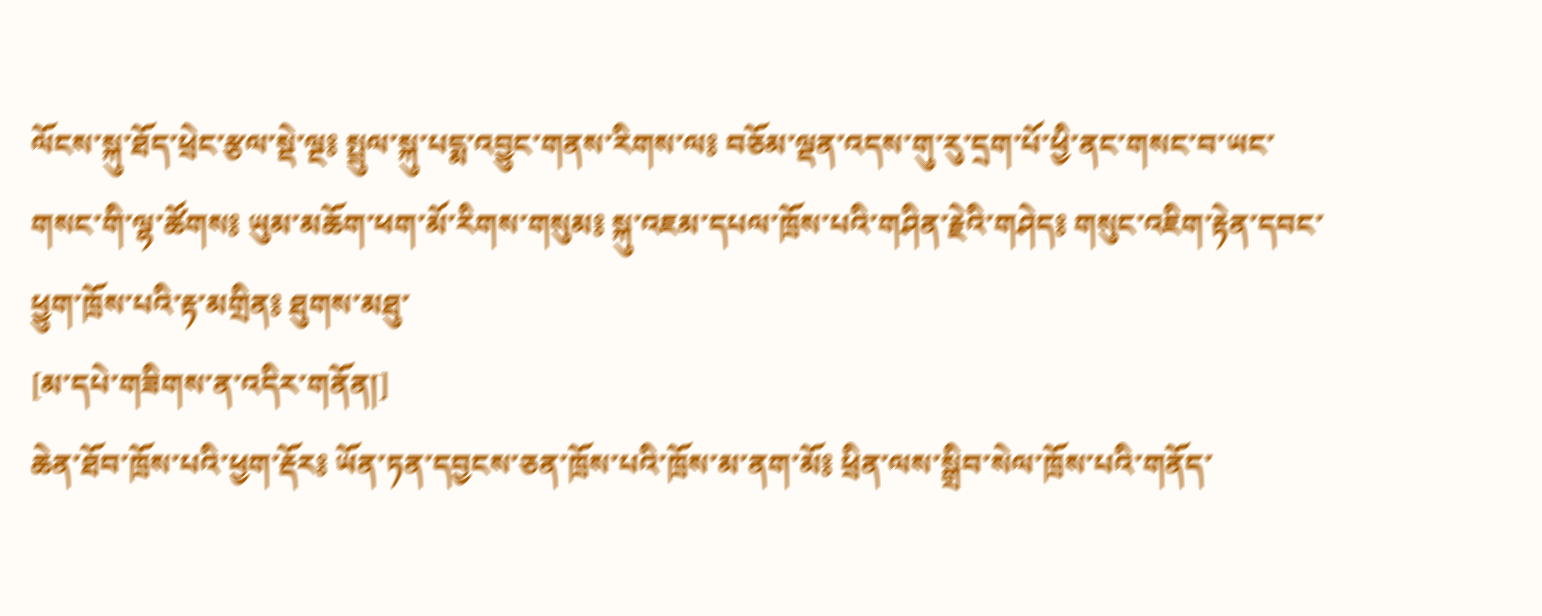ལོངས་སྐུ་ཐོད་ཕྲེང་རྩལ་སྡེ་ལྔ༔ སྤྲུལ་སྐུ་པདྨ་འབྱུང་གནས་རིགས་ལ༔ བཅོམ་ལྡན་འདས་གུ་རུ་དྲག་པོ་ཕྱི་ནང་གསང་བ་ཡང་གསང་གི་ལྷ་ཚོགས༔ ཡུམ་མཆོག་ཕག་མོ་རིགས་གསུམ༔ སྐུ་འཇམ་དཔལ་ཁྲོས་པའི་གཤིན་རྗེའི་གཤེད༔ གསུང་འཇིག་རྟེན་དབང་ཕྱུག་ཁྲོས་པའི་རྟ་མགྲིན༔ ཐུགས་མཐུ་
[མ་དཔེ་གཟིགས་ན་འདིར་གནོན།]
ཆེན་ཐོབ་ཁྲོས་པའི་ཕྱག་རྡོར༔ ཡོན་ཏན་དབྱངས་ཅན་ཁྲོས་པའི་ཁྲོས་མ་ནག་མོ༔ ཕྲིན་ལས་སྒྲིབ་སེལ་ཁྲོས་པའི་གནོད་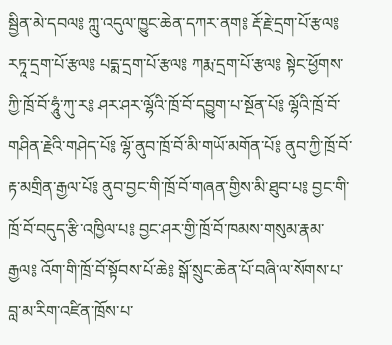སྦྱིན་མེ་དབལ༔ ཀླུ་འདུལ་ཁྱུང་ཆེན་དཀར་ནག༔ རྡོ་རྗེ་དྲག་པོ་རྩལ༔ རཏཱ་དྲག་པོ་རྩལ༔ པདྨ་དྲག་པོ་རྩལ༔ ཀརྨ་དྲག་པོ་རྩལ༔ སྟེང་ཕྱོགས་ཀྱི་ཁྲོ་བོ་ཧཱུཾ་ཀུ་ར༔ ཤར་ཤར་ལྷོའི་ཁྲོ་བོ་དབྱུག་པ་སྔོན་པོ༔ ལྷོའི་ཁྲོ་བོ་གཤིན་རྗེའི་གཤེད་པོ༔ ལྷོ་ནུབ་ཁྲོ་བོ་མི་གཡོ་མགོན་པོ༔ ནུབ་ཀྱི་ཁྲོ་བོ་རྟ་མགྲིན་རྒྱལ་པོ༔ ནུབ་བྱང་གི་ཁྲོ་བོ་གཞན་གྱིས་མི་ཐུབ་པ༔ བྱང་གི་ཁྲོ་བོ་བདུད་རྩི་འཁྱིལ་པ༔ བྱང་ཤར་གྱི་ཁྲོ་བོ་ཁམས་གསུམ་རྣམ་རྒྱལ༔ འོག་གི་ཁྲོ་བོ་སྟོབས་པོ་ཆེ༔ སྒོ་སྲུང་ཆེན་པོ་བཞི་ལ་སོགས་པ་བླ་མ་རིག་འཛིན་ཁྲོས་པ་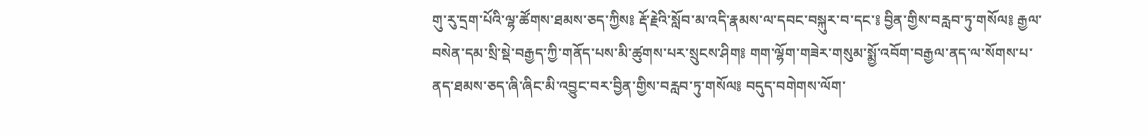གུ་རུ་དྲག་པོའི་ལྷ་ཚོགས་ཐམས་ཅད་ཀྱིས༔ རྡོ་རྗེའི་སློབ་མ་འདི་རྣམས་ལ་དབང་བསྐུར་བ་དང་༔ བྱིན་གྱིས་བརླབ་ཏུ་གསོལ༔ རྒྱལ་བསེན་དམ་སྲི་སྡེ་བརྒྱད་ཀྱི་གནོད་པས་མི་ཚུགས་པར་སྲུངས་ཤིག༔ གག་ལྷོག་གཟེར་གསུམ་སྨྱོ་འབོག་བརྒྱལ་ནད་ལ་སོགས་པ་ནད་ཐམས་ཅད་ཞི་ཞིང་མི་འབྱུང་བར་བྱིན་གྱིས་བརླབ་ཏུ་གསོལ༔ བདུད་བགེགས་ལོག་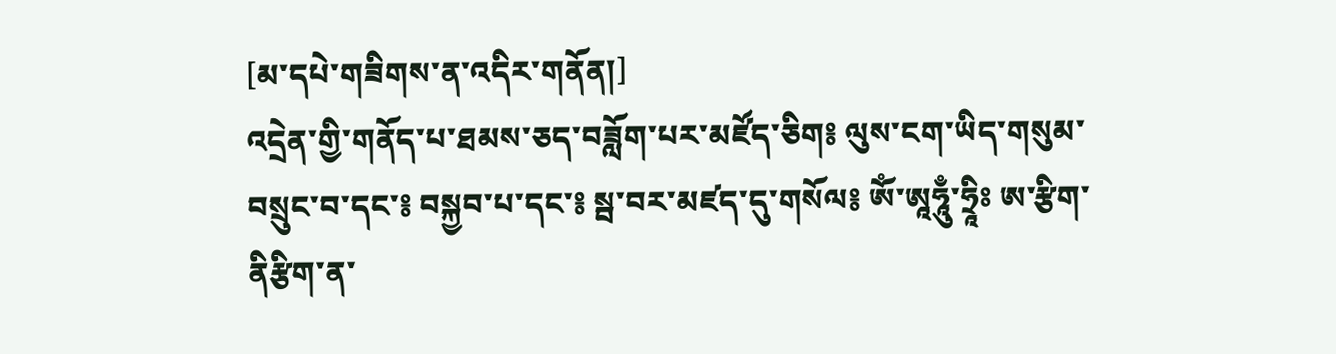[མ་དཔེ་གཟིགས་ན་འདིར་གནོན།]
འདྲེན་གྱི་གནོད་པ་ཐམས་ཅད་བཟློག་པར་མཛོད་ཅིག༔ ལུས་ངག་ཡིད་གསུམ་བསྲུང་བ་དང་༔ བསྐྱབ་པ་དང་༔ སྦ་བར་མཛད་དུ་གསོལ༔ ཨོཾ་ཨཱཧཱུྃ་ཧྲཱིཿ ཨ་རྩིག་ནིརྩིག་ན་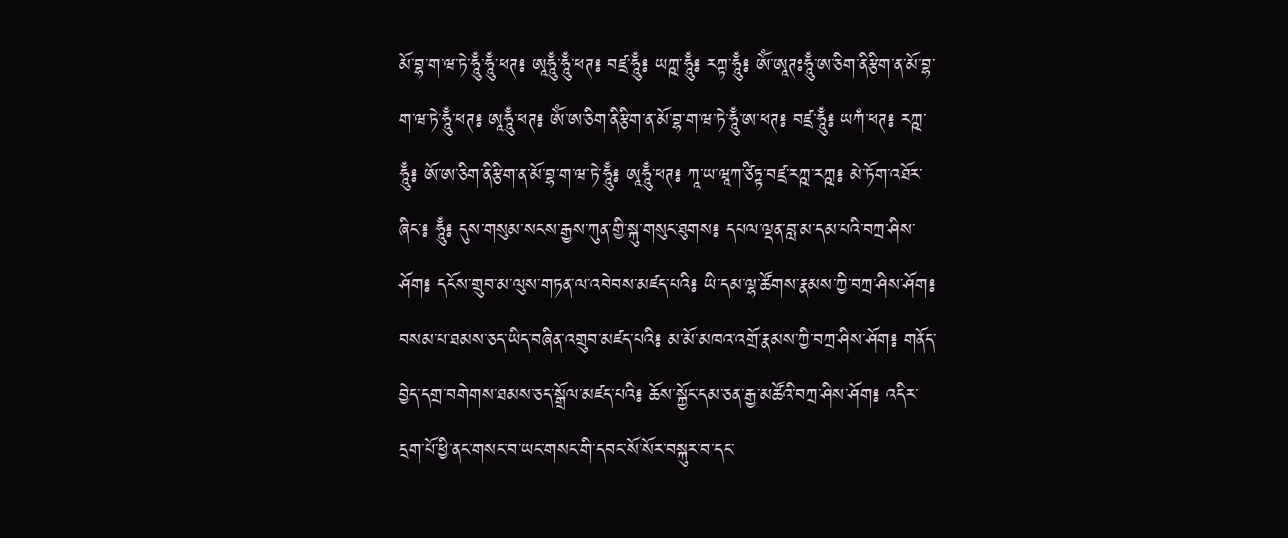མོ་བྷ་ག་ཝ་ཏེ་ཧཱུྃ་ཧཱུྃ་ཕཊ༔ ཨཱཧཱུྃ་ཧཱུྃ་ཕཊ༔ བཛྲ་ཧཱུྃ༔ ཡཀྵ་ཧཱུྃ༔ རཀྟ་ཧཱུྃ༔ ཨོཾ་ཨཱཊཿཧཱུྃ་ཨ་ཅིག་ནིརྩིག་ན་མོ་བྷ་ག་ཝ་ཏེ་ཧཱུྃ་ཕཊ༔ ཨཱཧཱུྃ་ཕཊ༔ ཨོཾ་ཨ་ཅིག་ནིརྩིག་ན་མོ་བྷ་ག་ཝ་ཏེ་ཧཱུྃ་ཨ་ཕཊ༔ བཛྲ་ཧཱུྃ༔ ཡཀཾ་ཕཊ༔ རཀྵ་ཧཱུྃ༔ ཨོ་ཨ་ཅིག་ནིརྩིག་ན་མོ་བྷ་ག་ཝ་ཏེ་ཧཱུྃ༔ ཨཱཧཱུྃ་ཕཊ༔ ཀཱ་ཡ་ཝཱཀ་ཙིཏྟ་བཛྲ་རཀྵ་རཀྵ༔ མེ་ཏོག་འཐོར་ཞིང་༔ ཧཱུྃ༔ དུས་གསུམ་སངས་རྒྱས་ཀུན་གྱི་སྐུ་གསུང་ཐུགས༔ དཔལ་ལྡན་བླ་མ་དམ་པའི་བཀྲ་ཤིས་ཤོག༔ དངོས་གྲུབ་མ་ལུས་གཏན་ལ་འབེབས་མཛད་པའི༔ ཡི་དམ་ལྷ་ཚོགས་རྣམས་ཀྱི་བཀྲ་ཤིས་ཤོག༔ བསམ་པ་ཐམས་ཅད་ཡིད་བཞིན་འགྲུབ་མཛད་པའི༔ མ་མོ་མཁའ་འགྲོ་རྣམས་ཀྱི་བཀྲ་ཤིས་ཤོག༔ གནོད་བྱེད་དགྲ་བགེགས་ཐམས་ཅད་སྒྲོལ་མཛད་པའི༔ ཆོས་སྐྱོང་དམ་ཅན་རྒྱ་མཚོའི་བཀྲ་ཤིས་ཤོག༔ འདིར་དྲག་པོ་ཕྱི་ནང་གསང་བ་ཡང་གསང་གི་དབང་སོ་སོར་བསྐུར་བ་དང་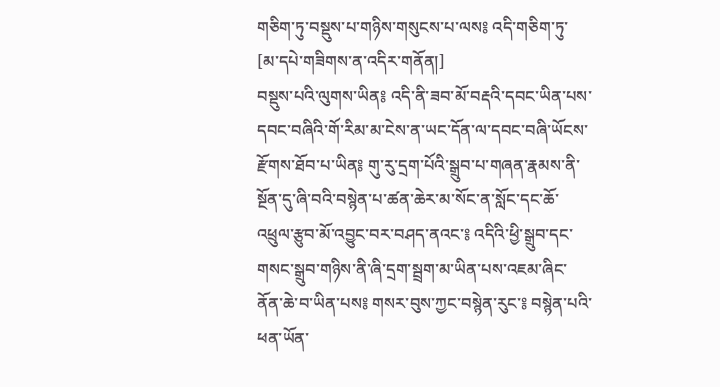གཅིག་ཏུ་བསྡུས་པ་གཉིས་གསུངས་པ་ལས༔ འདི་གཅིག་ཏུ་
[མ་དཔེ་གཟིགས་ན་འདིར་གནོན།]
བསྡུས་པའི་ལུགས་ཡིན༔ འདི་ནི་ཟབ་མོ་བརྡའི་དབང་ཡིན་པས་དབང་བཞིའི་གོ་རིམ་མ་ངེས་ན་ཡང་དོན་ལ་དབང་བཞི་ཡོངས་རྫོགས་ཐོབ་པ་ཡིན༔ གུ་རུ་དྲག་པོའི་སྒྲུབ་པ་གཞན་རྣམས་ནི་སྔོན་དུ་ཞི་བའི་བསྙེན་པ་ཚན་ཆེར་མ་སོང་ན་སློང་དང་ཆོ་འཕྲུལ་རྩུབ་མོ་འབྱུང་བར་བཤད་ནའང་༔ འདིའི་ཕྱི་སྒྲུབ་དང་གསང་སྒྲུབ་གཉིས་ནི་ཞི་དྲག་སྦྲག་མ་ཡིན་པས་འཇམ་ཞིང་ནོན་ཆེ་བ་ཡིན་པས༔ གསར་བུས་ཀྱང་བསྙེན་རུང་༔ བསྙེན་པའི་ཕན་ཡོན་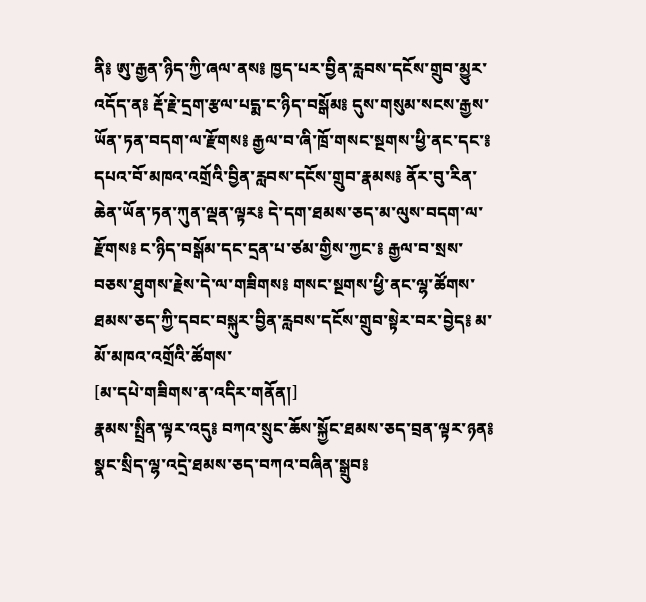ནི༔ ཨུ་རྒྱན་ཉིད་ཀྱི་ཞལ་ནས༔ ཁྱད་པར་བྱིན་རླབས་དངོས་གྲུབ་མྱུར་འདོད་ན༔ རྡོ་རྗེ་དྲག་རྩལ་པདྨ་ང་ཉིད་བསྒོམ༔ དུས་གསུམ་སངས་རྒྱས་ཡོན་ཏན་བདག་ལ་རྫོགས༔ རྒྱལ་བ་ཞི་ཁྲོ་གསང་སྔགས་ཕྱི་ནང་དང་༔ དཔའ་བོ་མཁའ་འགྲོའི་བྱིན་རླབས་དངོས་གྲུབ་རྣམས༔ ནོར་བུ་རིན་ཆེན་ཡོན་ཏན་ཀུན་ལྡན་ལྟར༔ དེ་དག་ཐམས་ཅད་མ་ལུས་བདག་ལ་རྫོགས༔ ང་ཉིད་བསྒོམ་དང་དྲན་པ་ཙམ་གྱིས་ཀྱང་༔ རྒྱལ་བ་སྲས་བཅས་ཐུགས་རྗེས་དེ་ལ་གཟིགས༔ གསང་སྔགས་ཕྱི་ནང་ལྷ་ཚོགས་ཐམས་ཅད་ཀྱི་དབང་བསྐུར་བྱིན་རླབས་དངོས་གྲུབ་སྟེར་བར་བྱེད༔ མ་མོ་མཁའ་འགྲོའི་ཚོགས་
[མ་དཔེ་གཟིགས་ན་འདིར་གནོན།]
རྣམས་སྤྲིན་ལྟར་འདུ༔ བཀའ་སྲུང་ཆོས་སྐྱོང་ཐམས་ཅད་བྲན་ལྟར་ཉན༔ སྣང་སྲིད་ལྷ་འདྲེ་ཐམས་ཅད་བཀའ་བཞིན་སྒྲུབ༔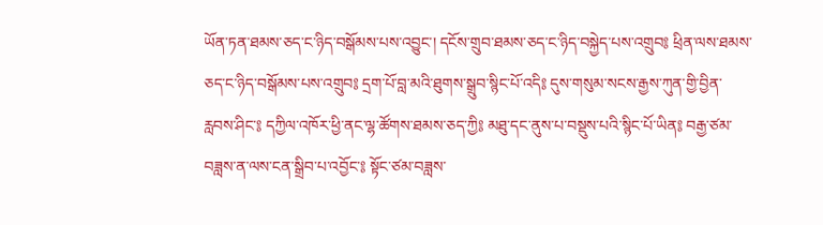ཡོན་ཏན་ཐམས་ཅད་ང་ཉིད་བསྒོམས་པས་འབྱུང་། དངོས་གྲུབ་ཐམས་ཅད་ང་ཉིད་བསྐྱེད་པས་འགྲུབ༔ ཕྲིན་ལས་ཐམས་ཅད་ང་ཉིད་བསྒོམས་པས་འགྲུབ༔ དྲག་པོ་བླ་མའི་ཐུགས་སྒྲུབ་སྙིང་པོ་འདི༔ དུས་གསུམ་སངས་རྒྱས་ཀུན་གྱི་བྱིན་རླབས་ཤིང་༔ དཀྱིལ་འཁོར་ཕྱི་ནང་ལྷ་ཚོགས་ཐམས་ཅད་ཀྱི༔ མཐུ་དང་ནུས་པ་བསྡུས་པའི་སྙིང་པོ་ཡིན༔ བརྒྱ་ཙམ་བཟླས་ན་ལས་ངན་སྒྲིབ་པ་འབྱོང་༔ སྟོང་ཙམ་བཟླས་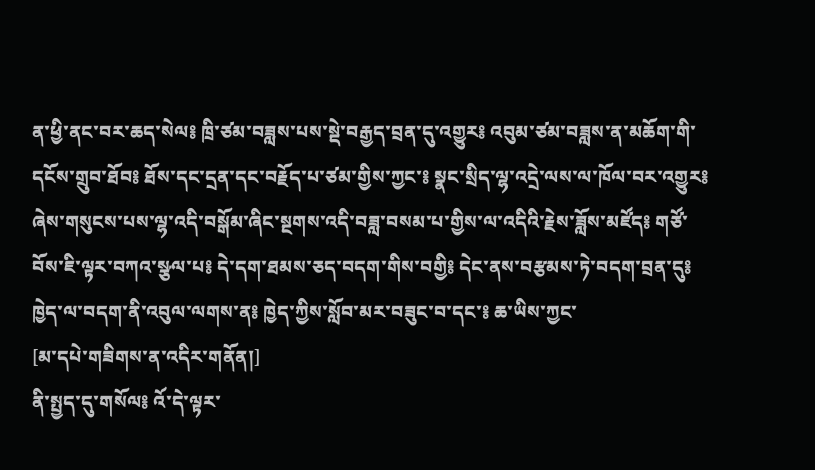ན་ཕྱི་ནང་བར་ཆད་སེལ༔ ཁྲི་ཙམ་བཟླས་པས་སྡེ་བརྒྱད་བྲན་དུ་འགྱུར༔ འབུམ་ཙམ་བཟླས་ན་མཆོག་གི་དངོས་གྲུབ་ཐོབ༔ ཐོས་དང་དྲན་དང་བརྗོད་པ་ཙམ་གྱིས་ཀྱང་༔ སྣང་སྲིད་ལྷ་འདྲེ་ལས་ལ་ཁོལ་བར་འགྱུར༔ ཞེས་གསུངས་པས་ལྷ་འདི་བསྒོམ་ཞིང་སྔགས་འདི་བཟླ་བསམ་པ་གྱིས་ལ་འདིའི་རྗེས་ཟློས་མཛོད༔ གཙོ་བོས་ཇི་ལྟར་བཀའ་སྩལ་པ༔ དེ་དག་ཐམས་ཅད་བདག་གིས་བགྱི༔ དེང་ནས་བརྩམས་ཏེ་བདག་བྲན་དུ༔ ཁྱེད་ལ་བདག་ནི་འབུལ་ལགས་ན༔ ཁྱེད་ཀྱིས་སློབ་མར་བཟུང་བ་དང་༔ ཆ་ཡིས་ཀྱང་
[མ་དཔེ་གཟིགས་ན་འདིར་གནོན།]
ནི་སྤྱད་དུ་གསོལ༔ འོ་དེ་ལྟར་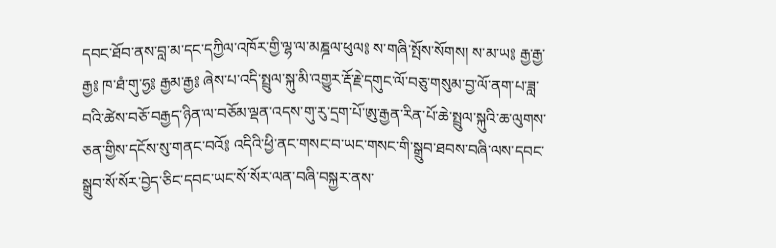དབང་ཐོབ་ནས་བླ་མ་དང་དཀྱིལ་འཁོར་གྱི་ལྷ་ལ་མཎྜལ་ཕུལ༔ ས་གཞི་སྤོས་སོགས། ས་མ་ཡ༔ རྒྱ་རྒྱ་རྒྱ༔ ཁ་ཐཾ་གུ་ཧྱ༔ རྒྱམ་རྒྱ༔ ཞེས་པ་འདི་སྤྲུལ་སྐུ་མི་འགྱུར་རྡོ་རྗེ་དགུང་ལོ་བཅུ་གསུམ་བྱ་ལོ་ནག་པ་ཟླ་བའི་ཚེས་བཅོ་བརྒྱད་ཉིན་ལ་བཅོམ་ལྡན་འདས་གུ་རུ་དྲག་པོ་ཨུ་རྒྱན་རིན་པོ་ཆེ་སྤྲུལ་སྐུའི་ཆ་ལུགས་ཅན་གྱིས་དངོས་སུ་གནང་བའོ༔ འདིའི་ཕྱི་ནང་གསང་བ་ཡང་གསང་གི་སྒྲུབ་ཐབས་བཞི་ལས་དབང་སྒྲུབ་སོ་སོར་བྱེད་ཅིང་དབང་ཡང་སོ་སོར་ལན་བཞི་བསྐྱར་ནས་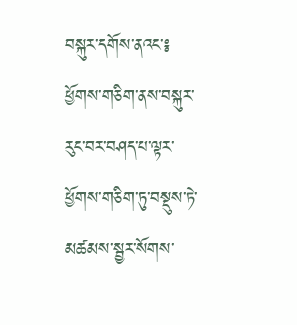བསྐུར་དགོས་ནའང་༔ ཕྱོགས་གཅིག་ནས་བསྐུར་རུང་བར་བཤད་པ་ལྟར་ཕྱོགས་གཅིག་ཏུ་བསྡུས་ཏེ་མཚམས་སྦྱར་སོགས་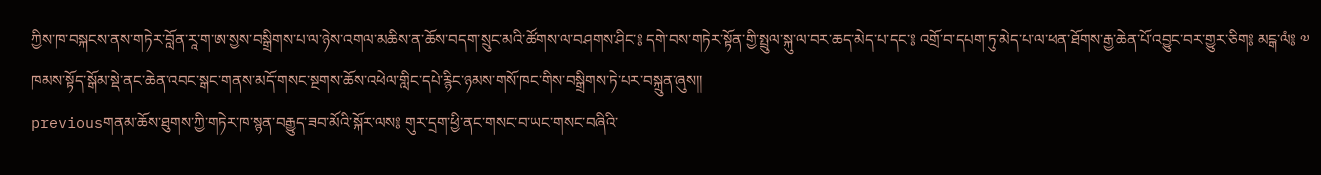ཀྱིས་ཁ་བསྐངས་ནས་གཏེར་བློན་རཱ་ག་ཨ་སྱས་བསྒྲིགས་པ་ལ་ཉེས་འགལ་མཆིས་ན་ཆོས་བདག་སྲུང་མའི་ཚོགས་ལ་བཤགས་ཤིང་༔ དགེ་བས་གཏེར་སྟོན་གྱི་སྤྲུལ་སྐུ་ལ་བར་ཆད་མེད་པ་དང་༔ འགྲོ་བ་དཔག་ཏུ་མེད་པ་ལ་ཕན་ཐོགས་རྒྱ་ཆེན་པོ་འབྱུང་བར་གྱུར་ཅིག༔ མངྒ་ལཾ༔ ༧ ཁམས་སྟོད་སྒོམ་སྡེ་ནང་ཆེན་འབང་སྒང་གནས་མདོ་གསང་སྔགས་ཆོས་འཕེལ་གླིང་དཔེ་རྙིང་ཉམས་གསོ་ཁང་གིས་བསྒྲིགས་ཏེ་པར་བསྐྲུན་ཞུས།།
previousགནམ་ཆོས་ཐུགས་ཀྱི་གཏེར་ཁ་སྙན་བརྒྱུད་ཟབ་མོའི་སྐོར་ལས༔ གུར་དྲག་ཕྱི་ནང་གསང་བ་ཡང་གསང་བཞིའི་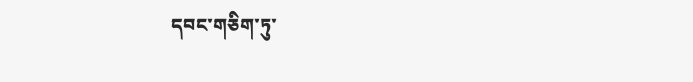དབང་གཅིག་ཏུ་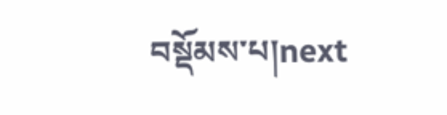བསྡོམས་པ།next